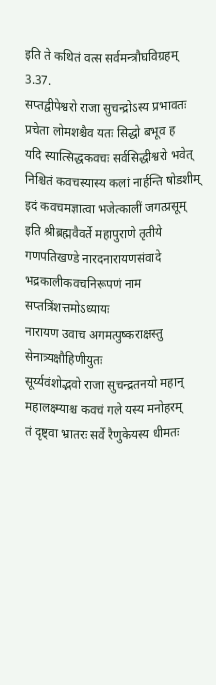इति ते कथितं वत्स सर्वमन्त्रौघविग्रहम् 3.37.
सप्तद्वीपेश्वरो राजा सुचन्द्रोऽस्य प्रभावतः
प्रचेता लोमशश्चैव यतः सिद्धो बभूव ह
यदि स्यात्सिद्धकवचः सर्वसिद्धीश्वरो भवेत् निश्चितं कवचस्यास्य कलां नार्हन्ति षोडशीम्
इदं कवचमज्ञात्वा भजेत्कालीं जगत्प्रसूम्
इति श्रीब्रह्मवैवर्ते महापुराणे तृतीये गणपतिखण्डे नारदनारायणसंवादे भद्रकालीकवचनिरूपणं नाम सप्तत्रिंशत्तमोऽध्यायः
नारायण उवाच अगमत्पुष्कराक्षस्तु सेनात्र्यक्षौहिणीयुतः
सूर्य्यवंशोद्भवो राजा सुचन्द्रतनयो महान्
महालक्ष्म्याश्च कवचं गले यस्य मनोहरम्
तं दृष्ट्वा भ्रातरः सर्वे रैणुकेयस्य धीमतः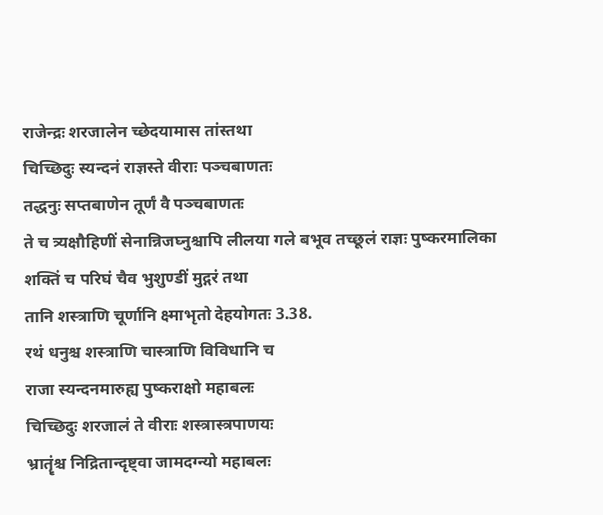राजेन्द्रः शरजालेन च्छेदयामास तांस्तथा
चिच्छिदुः स्यन्दनं राज्ञस्ते वीराः पञ्चबाणतः
तद्धनुः सप्तबाणेन तूर्णं वै पञ्चबाणतः
ते च त्र्यक्षौहिणीं सेनान्निजघ्नुश्चापि लीलया गले बभूव तच्छूलं राज्ञः पुष्करमालिका
शक्तिं च परिघं चैव भुशुण्डीं मुद्गरं तथा
तानि शस्त्राणि चूर्णानि क्ष्माभृतो देहयोगतः 3.38.
रथं धनुश्च शस्त्राणि चास्त्राणि विविधानि च
राजा स्यन्दनमारुह्य पुष्कराक्षो महाबलः
चिच्छिदुः शरजालं ते वीराः शस्त्रास्त्रपाणयः
भ्रातॄंश्च निद्रितान्दृष्ट्वा जामदग्न्यो महाबलः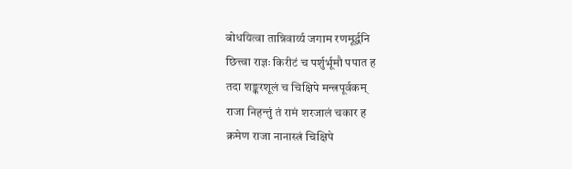बोधयित्वा तान्निवार्य्य जगाम रणमूर्द्धनि
छित्त्वा राज्ञः किरीटं च पर्शुर्भूमौ पपात ह
तदा शङ्करशूलं च चिक्षिपे मन्त्रपूर्वकम्
राजा निहन्तुं तं रामं शरजालं चकार ह
क्रमेण राजा नानास्त्रं चिक्षिपे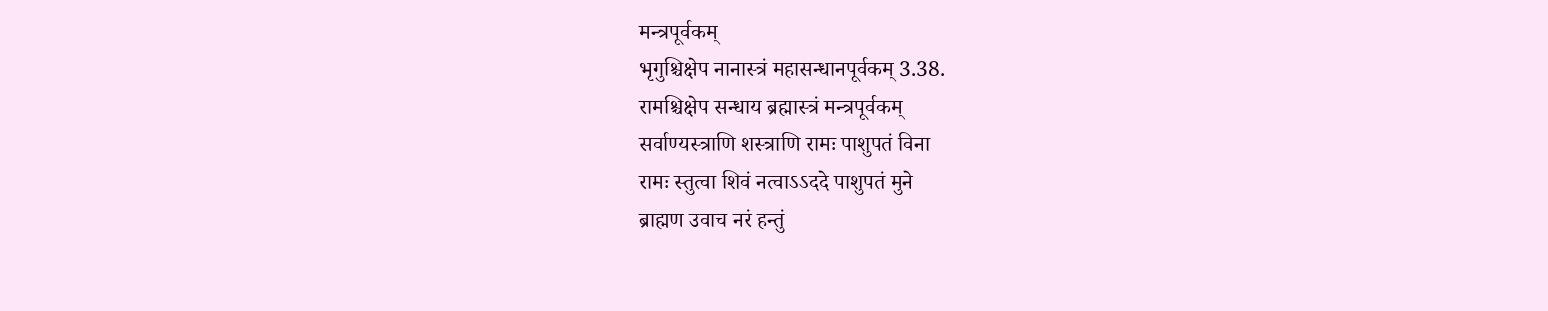मन्त्रपूर्वकम्
भृगुश्चिक्षेप नानास्त्रं महासन्धानपूर्वकम् 3.38.
रामश्चिक्षेप सन्धाय ब्रह्मास्त्रं मन्त्रपूर्वकम्
सर्वाण्यस्त्राणि शस्त्राणि रामः पाशुपतं विना
रामः स्तुत्वा शिवं नत्वाऽऽददे पाशुपतं मुने
ब्राह्मण उवाच नरं हन्तुं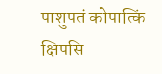पाशुपतं कोपात्किं क्षिपसि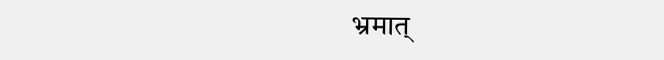भ्रमात्